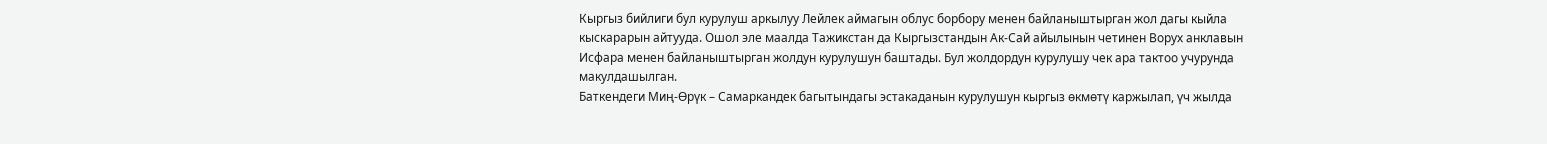Кыргыз бийлиги бул курулуш аркылуу Лейлек аймагын облус борбору менен байланыштырган жол дагы кыйла кыскарарын айтууда. Ошол эле маалда Тажикстан да Кыргызстандын Ак-Сай айылынын четинен Ворух анклавын Исфара менен байланыштырган жолдун курулушун баштады. Бул жолдордун курулушу чек ара тактоо учурунда макулдашылган.
Баткендеги Миң-Өрүк – Самаркандек багытындагы эстакаданын курулушун кыргыз өкмөтү каржылап, үч жылда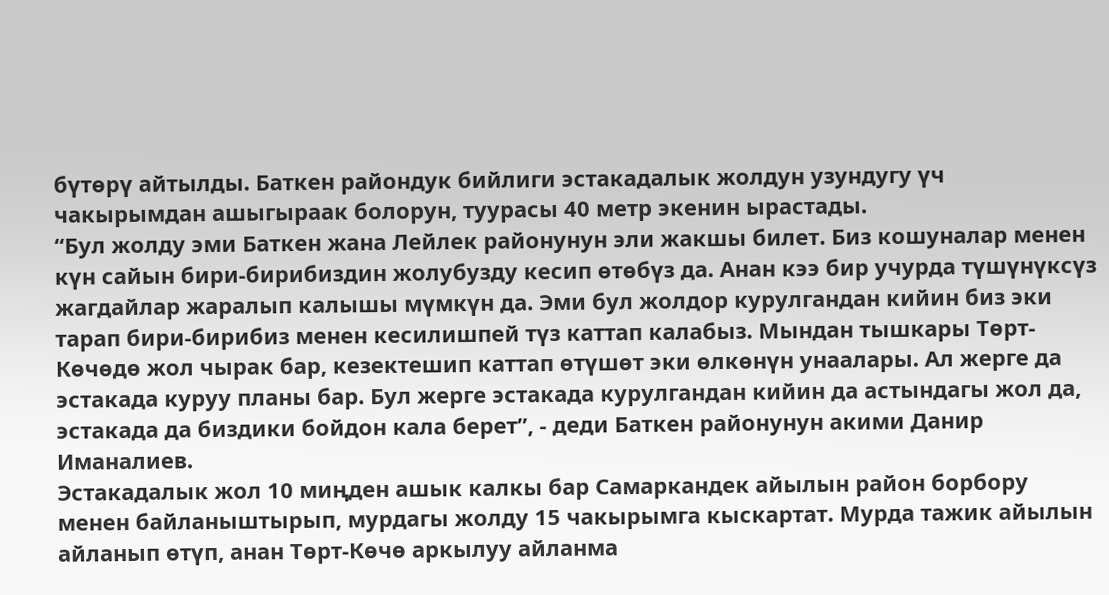бүтөрү айтылды. Баткен райондук бийлиги эстакадалык жолдун узундугу үч чакырымдан ашыгыраак болорун, туурасы 40 метр экенин ырастады.
“Бул жолду эми Баткен жана Лейлек районунун эли жакшы билет. Биз кошуналар менен күн сайын бири-бирибиздин жолубузду кесип өтөбүз да. Анан кээ бир учурда түшүнүксүз жагдайлар жаралып калышы мүмкүн да. Эми бул жолдор курулгандан кийин биз эки тарап бири-бирибиз менен кесилишпей түз каттап калабыз. Мындан тышкары Төрт-Көчөдө жол чырак бар, кезектешип каттап өтүшөт эки өлкөнүн унаалары. Ал жерге да эстакада куруу планы бар. Бул жерге эстакада курулгандан кийин да астындагы жол да, эстакада да биздики бойдон кала берет”, - деди Баткен районунун акими Данир Иманалиев.
Эстакадалык жол 10 миңден ашык калкы бар Самаркандек айылын район борбору менен байланыштырып, мурдагы жолду 15 чакырымга кыскартат. Мурда тажик айылын айланып өтүп, анан Төрт-Көчө аркылуу айланма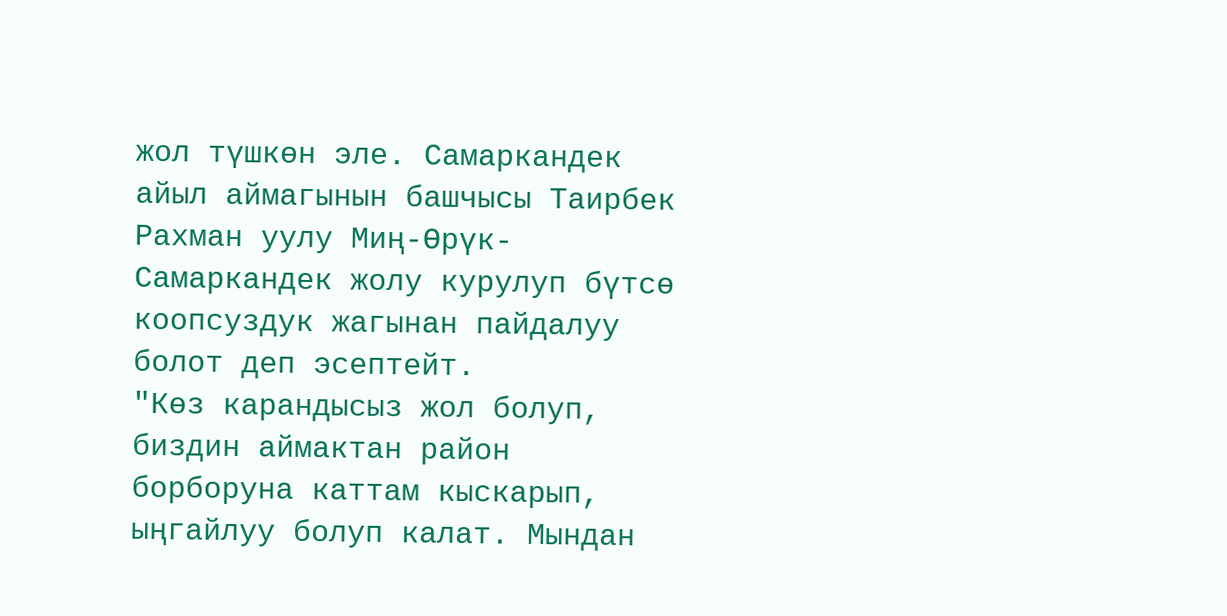жол түшкөн эле. Самаркандек айыл аймагынын башчысы Таирбек Рахман уулу Миң-Өрүк-Самаркандек жолу курулуп бүтсө коопсуздук жагынан пайдалуу болот деп эсептейт.
"Көз карандысыз жол болуп, биздин аймактан район борборуна каттам кыскарып, ыңгайлуу болуп калат. Мындан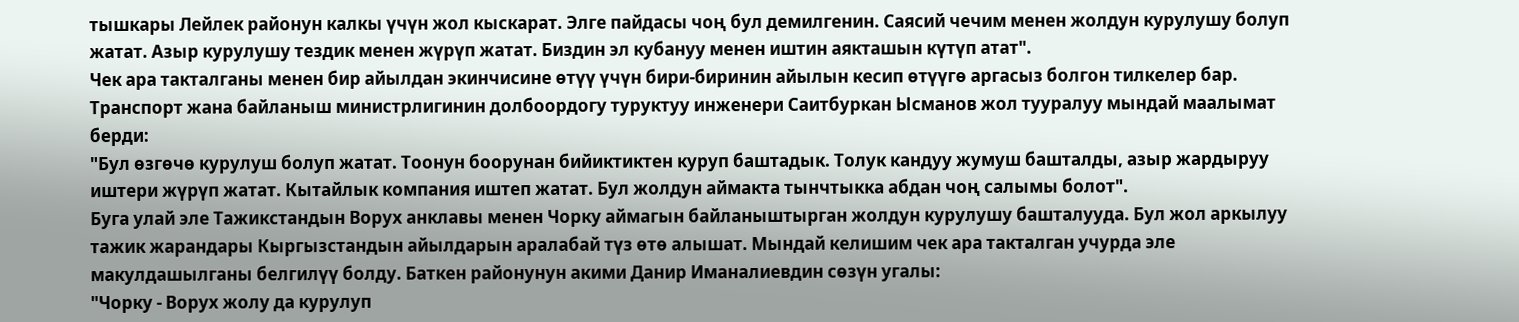тышкары Лейлек районун калкы үчүн жол кыскарат. Элге пайдасы чоң бул демилгенин. Саясий чечим менен жолдун курулушу болуп жатат. Азыр курулушу тездик менен жүрүп жатат. Биздин эл кубануу менен иштин аякташын күтүп атат".
Чек ара такталганы менен бир айылдан экинчисине өтүү үчүн бири-биринин айылын кесип өтүүгө аргасыз болгон тилкелер бар. Транспорт жана байланыш министрлигинин долбоордогу туруктуу инженери Саитбуркан Ысманов жол тууралуу мындай маалымат берди:
"Бул өзгөчө курулуш болуп жатат. Тоонун боорунан бийиктиктен куруп баштадык. Толук кандуу жумуш башталды, азыр жардыруу иштери жүрүп жатат. Кытайлык компания иштеп жатат. Бул жолдун аймакта тынчтыкка абдан чоң салымы болот".
Буга улай эле Тажикстандын Ворух анклавы менен Чорку аймагын байланыштырган жолдун курулушу башталууда. Бул жол аркылуу тажик жарандары Кыргызстандын айылдарын аралабай түз өтө алышат. Мындай келишим чек ара такталган учурда эле макулдашылганы белгилүү болду. Баткен районунун акими Данир Иманалиевдин сөзүн угалы:
"Чорку - Ворух жолу да курулуп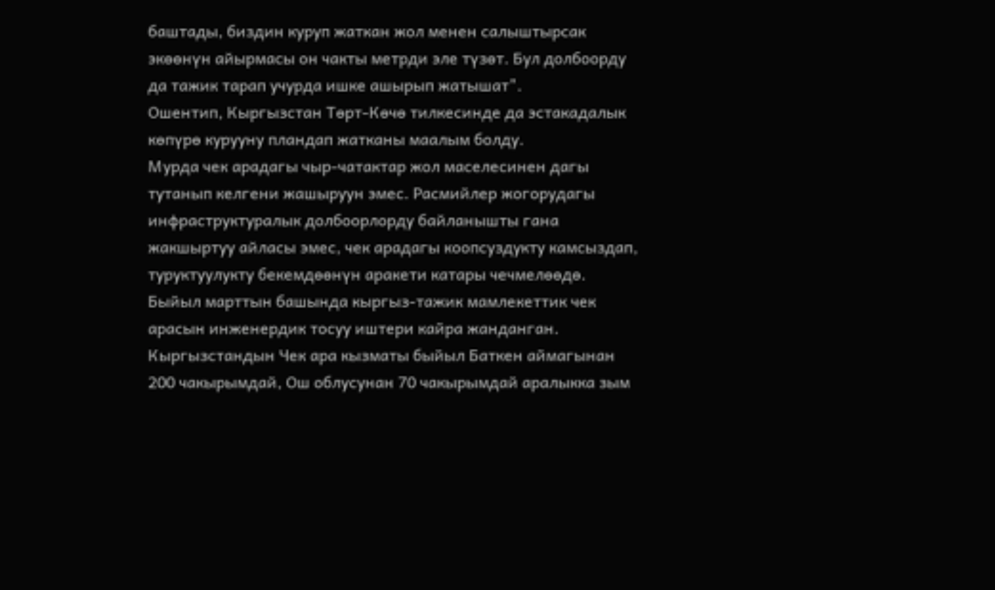баштады, биздин куруп жаткан жол менен салыштырсак экөөнүн айырмасы он чакты метрди эле түзөт. Бул долбоорду да тажик тарап учурда ишке ашырып жатышат".
Ошентип, Кыргызстан Төрт-Көчө тилкесинде да эстакадалык көпүрө курууну пландап жатканы маалым болду.
Мурда чек арадагы чыр-чатактар жол маселесинен дагы тутанып келгени жашыруун эмес. Расмийлер жогорудагы инфраструктуралык долбоорлорду байланышты гана жакшыртуу айласы эмес, чек арадагы коопсуздукту камсыздап, туруктуулукту бекемдөөнүн аракети катары чечмелөөдө.
Быйыл марттын башында кыргыз-тажик мамлекеттик чек арасын инженердик тосуу иштери кайра жанданган. Кыргызстандын Чек ара кызматы быйыл Баткен аймагынан 200 чакырымдай, Ош облусунан 70 чакырымдай аралыкка зым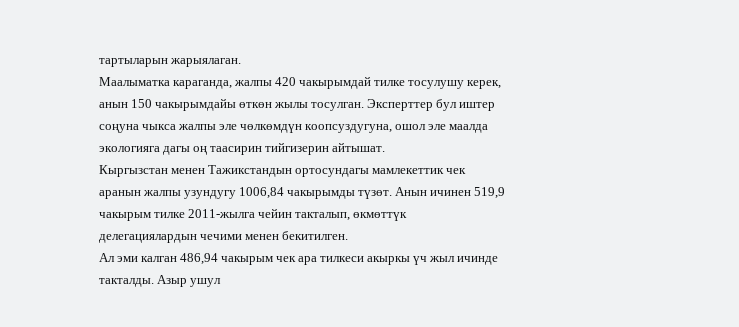тартыларын жарыялаган.
Маалыматка караганда, жалпы 420 чакырымдай тилке тосулушу керек, анын 150 чакырымдайы өткөн жылы тосулган. Эксперттер бул иштер соңуна чыкса жалпы эле чөлкөмдүн коопсуздугуна, ошол эле маалда экологияга дагы оң таасирин тийгизерин айтышат.
Кыргызстан менен Тажикстандын ортосундагы мамлекеттик чек аранын жалпы узундугу 1006,84 чакырымды түзөт. Анын ичинен 519,9 чакырым тилке 2011-жылга чейин такталып, өкмөттүк делегациялардын чечими менен бекитилген.
Ал эми калган 486,94 чакырым чек ара тилкеси акыркы үч жыл ичинде такталды. Азыр ушул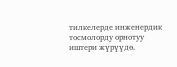тилкелерде инженердик тосмолорду орнотуу иштери жүрүүдө.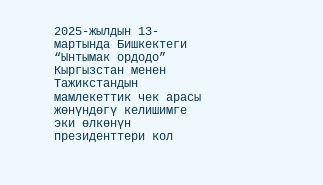2025-жылдын 13-мартында Бишкектеги “Ынтымак ордодо” Кыргызстан менен Тажикстандын мамлекеттик чек арасы жөнүндөгү келишимге эки өлкөнүн президенттери кол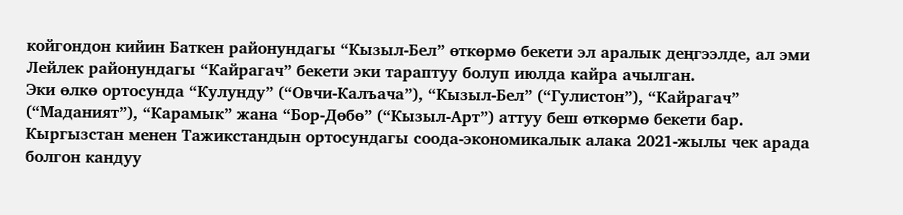койгондон кийин Баткен районундагы “Кызыл-Бел” өткөрмө бекети эл аралык деңгээлде, ал эми Лейлек районундагы “Кайрагач” бекети эки тараптуу болуп июлда кайра ачылган.
Эки өлкө ортосунда “Кулунду” (“Овчи-Калъача”), “Кызыл-Бел” (“Гулистон”), “Кайрагач” (“Маданият”), “Карамык” жана “Бор-Дөбө” (“Кызыл-Арт”) аттуу беш өткөрмө бекети бар.
Кыргызстан менен Тажикстандын ортосундагы соода-экономикалык алака 2021-жылы чек арада болгон кандуу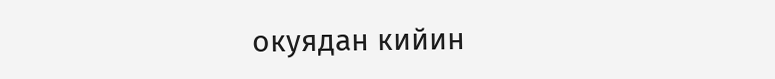окуядан кийин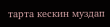тарта кескин муздап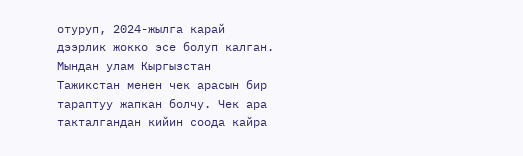отуруп, 2024-жылга карай дээрлик жокко эсе болуп калган. Мындан улам Кыргызстан Тажикстан менен чек арасын бир тараптуу жапкан болчу. Чек ара такталгандан кийин соода кайра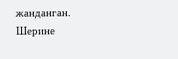жанданган.
Шерине